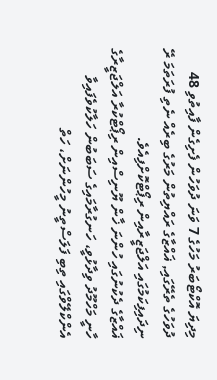މިދިޔަ އޮކްޓޯބަރު މަހުގެ 7 ވަނަ ދުވަހުން ފެށިގެން ފާއިތުވި 48 ދުވަހުގެ ތެރޭގައި, ޣައްޒާގެ ރައްޔިތުން މަރުގެ ބިރެއް ނެތި ފުރަތަމަ ރޭ ނިދައިފިކަމުގައި އަލްޖަޒީރާއިން ރިޕޯޓްކޮށްފިއެވެ.
ޣައްޒާގެ ދެކުނުގައި ހުންނަ ޚާން ޔޫނިސްއިން ރިޕޯޓްކުރާ އަލްޖަޒީރާގެ ހާނީ މަހްމޫދު ވިދާޅުވީ، ހަނގުރާމައިގެ ސަބަބުން ހަލާކުވެފައިވާ އެންކްލޭވްގައި ތިބި ފަލަސްތީނު މީހުންނަށް، ހަތް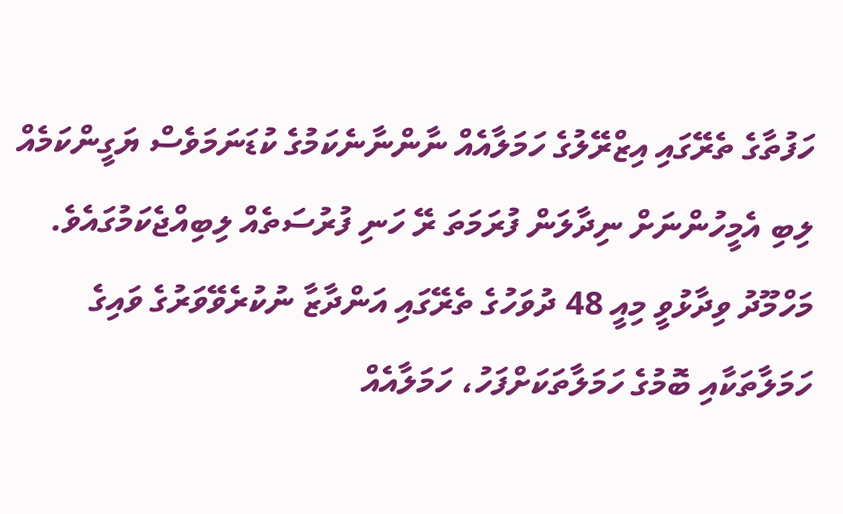ހަފުތާގެ ތެރޭގައި އިޒްރޭލުގެ ހަމަލާއެއް ނާންނާނެކަމުގެ ކުޑަނަމަވެސް ޔަގީންކަމެއް ލިބި އެމީހުންނަށް ނިދާލަން ފުރަމަތަ ރޭ ހަނި ފުރުސަތެއް ލިބިއްޖެކަމުގައެވެ.
މަހްމޫދު ވިދާޅުވީ މިއީ 48 ދުވަހުގެ ތެރޭގައި އަންދާޒާ ނުކުރެވޭވަރުގެ ވައިގެ ހަމަލާތަކާއި ބޮމުގެ ހަމަލާތަކަށްފަހު، ހަމަލާއެއް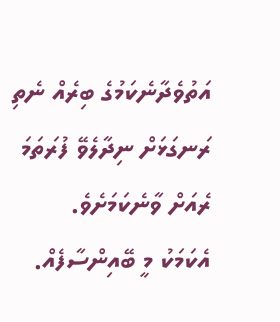އަތުވެދާނެކަމުގެ ބިރެއް ނެތި ރަނގަޅަށް ނިދާލެވޭ ފުރަތަމަ ރެއަށް ވާނެކަމަށެވެ.
އެކަމަކު މީ ބޭއިންސާފެއް.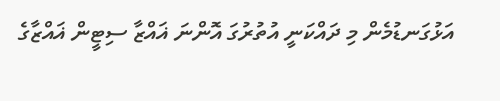އަޅުގަނޑުމެން މި ދައްކަނީ އުތުރުގަ އޮންނަ ޣައްޒާ ސިޓީން ޣައްޒާގެ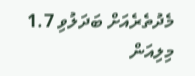މެދުތެރެއަށް ބަދަލުވި 1.7 މިލިއަން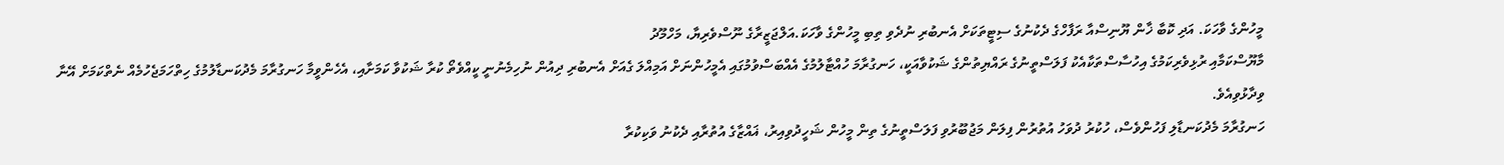މީހުންގެ ވާހަކަ. އަދި ކޮބާ ޚާން ޔޫނިސްއާ ރަފާހްގެ ދެކުނުގެ ސިޓީތަކަށް އެނބުރި ނުދެވި ތިބި މީހުންގެ ވާހަކަ.އަލްޖަޒީރާގެ ނޫސްވެރިޔާ، މަހްމޫދު
މާޔޫސްކަމާއި ރުޅިވެރިކަމުގެ އިހުސާސްތަކާއެކު ފަލަސްތީނުގެ ރައްޔިތުންގެ ޝަކުވާއަކީ، ހަނގުރާމަ ހުއްޓާލުމުގެ އެއްބަސްވުމުގައި އެމީހުންނަށް އަމިއްލަ ގެއަށް އެނބުރި ދިއުން ނުހިމެނުނީ ކީއްވެތޯ ކުރާ ޝަކުވާ ކަމަށާއި، އެހެންވީމާ ހަނގުރާމަ މެދުކަނޑާލުމުގެ ހިތްހަމަޖެހުމެއް ނެތްކަމަށް އޭނާ ވިދާޅުވިއެވެ.
ހަނގުރާމަ މެދުކަނޑާލި ފަހުންވެސް، ހުކުރު ދުވަހު އުތުރުން ފިލަން މަޖުބޫރުވި ފަލަސްތީނުގެ ތިން މީހުން ޝަހީދުވިއިރު، ޣައްޒާގެ އުތުރާއި ދެކުނު ވަކިކުރާ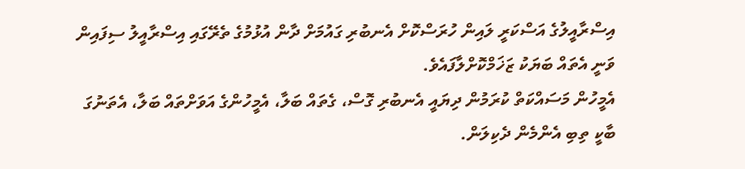އިސްރާއީލުގެ އަސްކަރީ ލައިން ހުރަސްކޮށް އެނބުރި ގައުމަށް ދާން އުޅުމުގެ ތެރޭގައި އިސްރާއީލު ސިފައިން ވަނީ އެތައް ބަޔަކު ޒަޚަމްކޮށްލާފައެވެ.
އެމީހުން މަސައްކަތް ކުރަމުން ދިޔައީ އެނބުރި ގޮސް، ގެތައް ބަލާ، އެމީހުންގެ އަވަށްތައް ބަލާ، އެތަނުގަ ބާކީ ތިބި އެންމެން ދެކިލަން.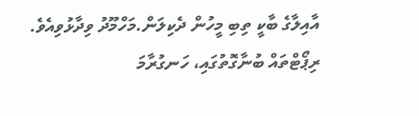އާއިލާގެ ބާކީ ތިބި މީހުން ދެކިލަން.މަހްމޫދު ވިދާޅުވިއެވެ.
ރިޕޯޓްތައް ބުނާގޮތުގައި، ހަނގުރާމަ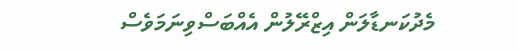މެދުކަނޑާލަން އިޒްރޭލުން އެއްބަސްވިނަމަވެސް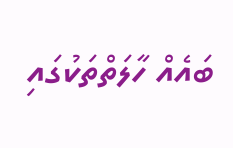ބައެއް ހާލަތްތަކުގައި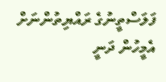ފަލަސްތީނުގެ ރައްޔިތުންނަށް އެމީހުން ދަނީ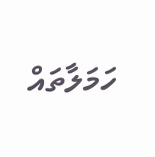ހަމަލާތައް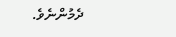ދެމުންނެވެ.